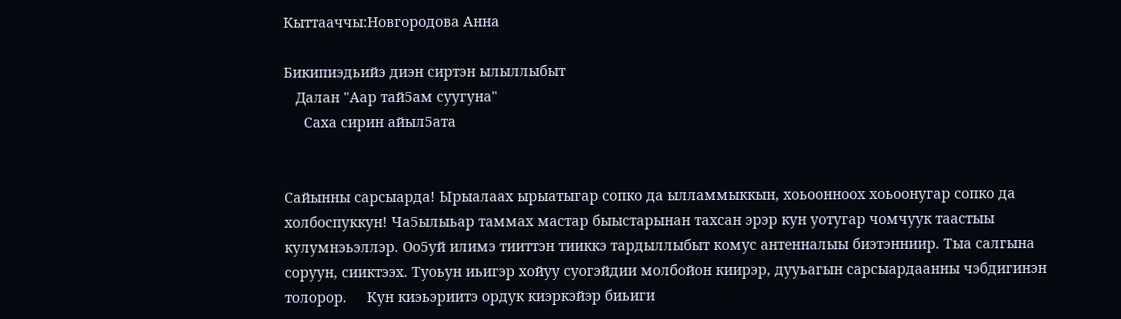Кыттааччы:Новгородова Анна

Бикипиэдьийэ диэн сиртэн ылыллыбыт
   Далан "Аар тай5ам суугуна"
     Саха сирин айыл5ата


Сайынны сарсыарда! Ырыалаах ырыатыгар сопко да ылламмыккын, хоьоонноох хоьоонугар сопко да холбоспуккун! Ча5ылыьар таммах мастар быыстарынан тахсан эрэр кун уотугар чомчуук таастыы кулумнэьэллэр. Оо5уй илимэ тииттэн тииккэ тардыллыбыт комус антенналыы биэтэнниир. Тыа салгына соруун, сииктээх. Туоьун иьигэр хойуу суогэйдии молбойон киирэр, дууьагын сарсыардаанны чэбдигинэн толорор.     Кун киэьэриитэ ордук киэркэйэр биьиги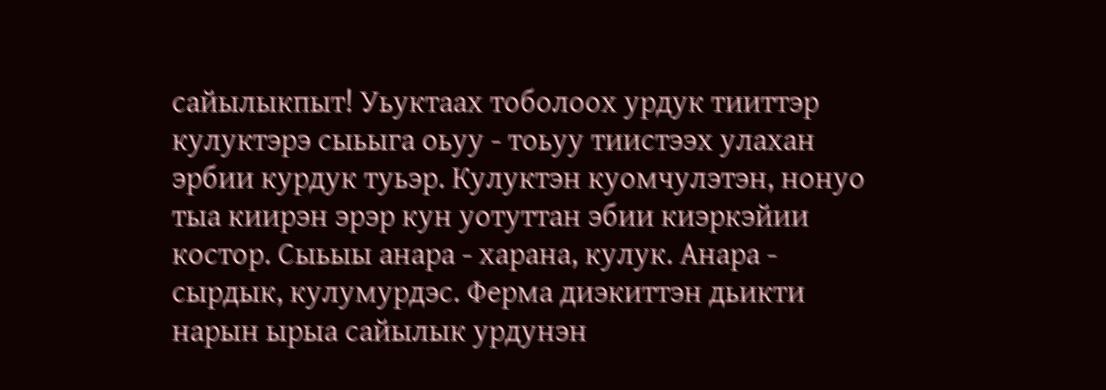сайылыкпыт! Уьуктаах тоболоох урдук тииттэр кулуктэрэ сыьыга оьуу - тоьуу тиистээх улахан эрбии курдук туьэр. Кулуктэн куомчулэтэн, нонуо тыа киирэн эрэр кун уотуттан эбии киэркэйии костор. Сыьыы анара - харана, кулук. Анара - сырдык, кулумурдэс. Ферма диэкиттэн дьикти нарын ырыа сайылык урдунэн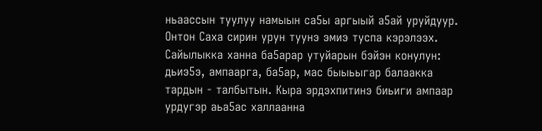ньаассын туулуу намыын са5ы аргыый а5ай уруйдуур.     Онтон Саха сирин урун туунэ эмиэ туспа кэрэлээх. Сайылыкка ханна ба5арар утуйарын бэйэн конулун: дьиэ5э, ампаарга, ба5ар, мас быыьыгар балаакка тардын - талбытын. Кыра эрдэхпитинэ биьиги ампаар урдугэр аьа5ас халлаанна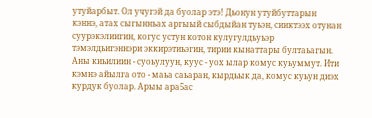утуйарбыт. Ол учугэй да буолар этэ! Дьонун утуйбуттарын кэннэ, атах сыгынньах аргыый сыбдыйан туьэн, сииктээх отунан суурэкэлиигин, когус устун котон кулугулдьуьэр тэмэлдьигэннэри эккирэтиьэгин, тирии кынаттары бултаьагын.     Аны киьилиин - суоьулуун, куус - уох ылар комус куьуммут. Ити кэмнэ айылга ото - маьа саьаран, кырдьык да, комус куьун диэх курдук буолар. Арыы ара5ас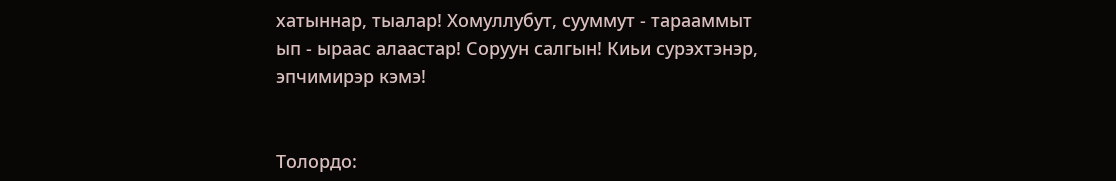хатыннар, тыалар! Хомуллубут, сууммут - тарааммыт ып - ыраас алаастар! Соруун салгын! Киьи сурэхтэнэр, эпчимирэр кэмэ!


Толордо: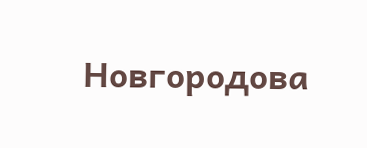Новгородова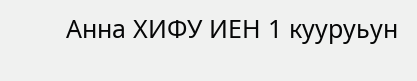Анна ХИФУ ИЕН 1 кууруьун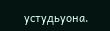устудьуона.